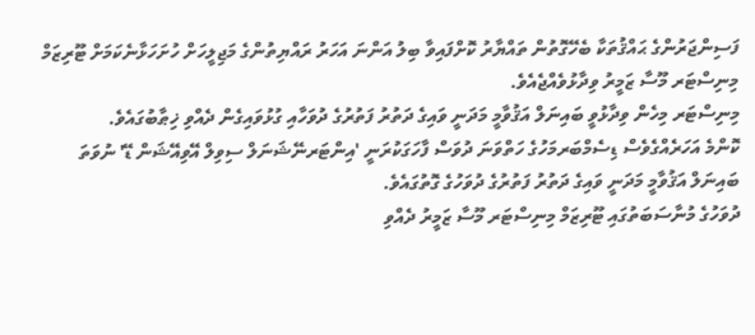ފަސިންޖަރުންގެ ޙައްޤުތަކާ ބެހޭގޮތުން ތައްޔާރު ކޮށްފައިވާ ބިލު އަންނަ އަހަރު ރައްޔިތުންގެ މަޖިލީހަށް ހުށަހަޅާނެކަމަށް ޓޫރިޒަމް މިނިސްޓަރ މޫސާ ޒަމީރު ވިދާޅުވެއްޖެއެވެ.
މިނިސްޓަރ މިހެން ވިދާޅުވީ ބައިނަލް އަޤުވާމީ މަދަނީ ވައިގެ ދަތުރު ފަތުރުގެ ދުވަހާއި ގުޅުވައިގެން ދެއްވި ޚިޠާބުގައެވެ.
ކޮންމެ އަހަރެއްގެވެސް ޑިސެމްބަރމަހުގެ ހަތްވަނަ ދުވަސް ފާހަގަކުރަނީ 'އިންޓަރނޭޝަނަލް ސިވިލް އޭވިއޭޝަން ޑޭ' ނުވަތަ ބައިނަލް އަޤުވާމީ މަދަނީ ވައިގެ ދަތުރު ފަތުރުގެ ދުވަހުގެ ގޮތުގައެވެ.
ދުވަހުގެ މުނާސަބަތުގައި ޓޫރިޒަމް މިނިސްޓަރ މޫސާ ޒަމީރު ދެއްވި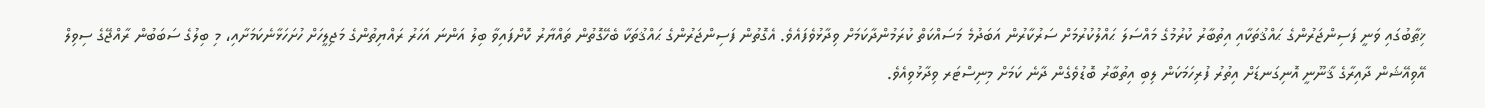ޚިޠާބުގައި ވަނީ ފަސިންޖަރުންގެ ޙައްޤުތަކާއި އިތުބާރު ކުރުމުގެ މައްސަލަ ޙައްލުކުރުމަށް ސަރުކާރުން އަބަދުމެ މަސައްކަތް ކުރަމުންދާކަމަށް ވިދާޅުވެފައެވެ. އެގޮތުން ފަސިންޖަރުންގެ ޙައްޤުތަކާ ބެހޭގޮތުން ތައްޔާރު ކޮށްފައިވާ ބިލު އަންނަ އަހަރު ރައްޔިތުންގެ މަޖިލީހަށް ހުށަހަޅާނެކަމަށާއި، މި ބިލުގެ ސަބަބުން ރާއްޖޭގެ ސިވިލް އޭވިއޭޝަން ދާއިރާގެ ޤާނޫނީ އޮނިގަނޑަށް އިތުރު ފުރިހަމަކަން ލިބި އިތުބާރު ބޮޑުވެގެން ދާނެ ކަމަށް މިނިސްޓަރ ވިދާޅުވިއެވެ.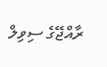ރާއްޖޭގެ ސިވިލް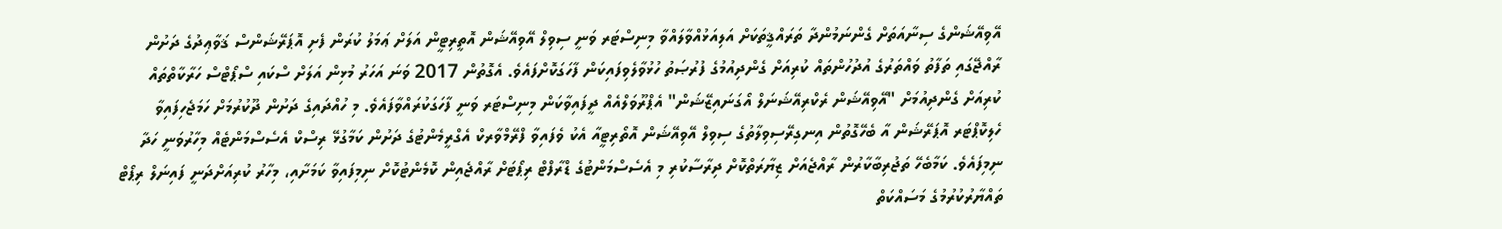އޭވިއޭޝަންގެ ސިނާއަތަށް ގެންނަމުންދާ ތަރައްޤީތަކަށް އަލިއަޅުއްވާލައްވާ މިނިސްޓަރ ވަނީ ސިވިލް އޭވިއޭޝަން އޮތީރިޓީން އަލަށް ޢަމަލު ކުރަން ފެށި އޮޕަރޭޝަންސް ޤަވާޢިދުގެ ދަށުން ރާއްޖޭގައި ތަފާތު ވައްތަރުގެ އުދުހުންތައް ކުރިއަށް ގެންދިއުމުގެ ފުރުޞަތު ހުޅުވާލެވިފައިކަން ފާހަގަކޮށްފައެވެ. އެގޮތުން 2017 ވަނަ އަހަރު މުޅިން އަލަށް ސްކައި ސްޕޯޓްސް ހަރާކާތްތައް ކުރިއަށް ގެންދިއުމަށް "އޭވިއޭޝަން ރެކްރިއޭޝަނަލް އޯގަނައިޒޭޝަން" އެޕްރޫވަލްއެއް ދީފައިވާކަން މިނިސްޓަރ ވަނީ ފާހަގަކުރައްވާފައެވެ. މި ހުއްދައިގެ ދަށުން ދޫކުރުމަށް ހަމަޖެހިފައިވާ ހެލިކޮޕްޓަރ އޮޕަރޭޝަން އާ ބެހޭގޮތުން އިނގިރޭސިވިލާތުގެ ސިވިލް އޭވިއޭޝަން އޮތޯރިޓީއާ އެކު ވެފައިވާ ފްރޭމްވާރކް އެގްރީމެންޓުގެ ދަށުން ކަމާގުޅޭ ރިސްކް އެސެސްމަންޓެއް މިހާރުވަނީ ހަދާ ނިމިފައެވެ. ކަމާބެހޭ ތަޖުރިބާކާރުން ރާއްޖެއަށް ޒިޔާރަތްކޮށް ދިރާސާކުރި މި އެސެސްމަންޓުގެ ޑްރާފްޓް ރިޕޯޓަށް ރާއްޖެއިން ކޮމެންޓުކޮށް ނިމިފައިވާ ކަމަށާއި، މިހާރު ކުރިއަށްދަނީ ފައިނަލް ރިޕޯޓް ތައްޔާރުކުރުމުގެ މަސައްކަތް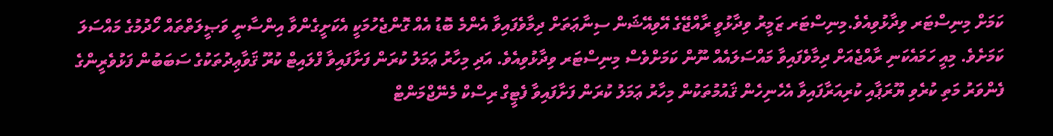ކަމަށް މިނިސްޓަރ ވިދާޅުވިއެވެ.މިނިސްޓަރ ޒަމީރު ވިދާޅުވީ ރާއްޖޭގެ އޭވިއޭޝަން ސިނާޢަތަށް ދިމާވެފައިވާ އެންމެ ބޮޑު އެއް ގޮންޖެހުމަކީ އެކަށީގެންވާ އިންސާނީ ވަޞީލަތްތައް ހޯދުމުގެ މައްސަލަ ކަމަށެވެ. މިއީ ހަމައެކަނި ރާއްޖެއަށް ދިމާވެފައިވާ މައްސަލައެއް ނޫން ކަމަށްވެސް މިނިސްޓަރ ވިދާޅުވިއެވެ. އަދި މިހާރު ޢަމަލު ކުރަން ފަށާފައިވާ ފްލައިޓް ކުރޫ ޤަވާޢިދުތަކުގެ ސަބަބުން ފަޅުވެރީންގެ ފެންވަރު މަތި ކުރެވި ޔޫރަޕާއި ކުރިއަރާފައިވާ އެހެނިހެން ޤައުމުތަކުން މިހާރު ޢަމަލު ކުރަން ފަށާފައިވާ ފެޓީގް ރިސްކް މެނޭޖްމަންޓް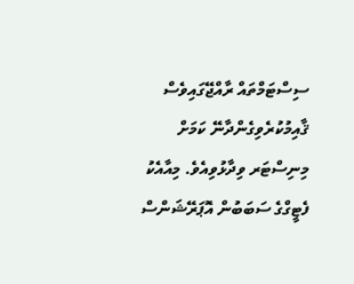ސިސްޓަމްތައް ރާއްޖޭގައިވެސް ޤާއިމުކުރެވިގެންދާނޭ ކަމަށް މިނިސްޓަރ ވިދާޅުވިއެވެ. މިއާއެކު ފެޓީގްގެ ސަބަބުން އޮޕަރޭޝަންސް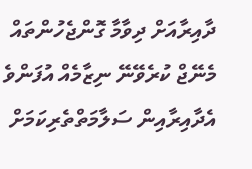ދާއިރާއަށް ދިވާމާ ގޮންޖެހުންތައް މެނޭޖް ކުރެވޭނޭ ނިޒާމެއް އުފަންވެ އެދާއިރާއިން ސަލާމަތްތެރިކަމަށް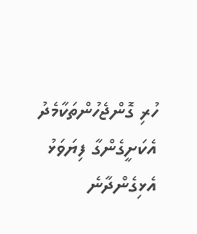ހުރި ގޮންޖެހުންތަކާމެދު އެކަށީގެންގާ ފިޔަވަޅު އެޅިގެންދާނެ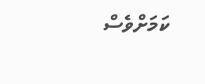ކަމަށްވެސް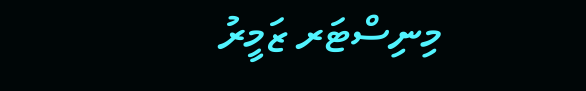މިނިސްޓަރ ޒަމީރު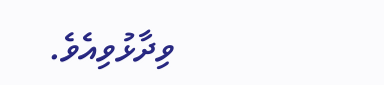ވިދާޅުވިއެވެ.